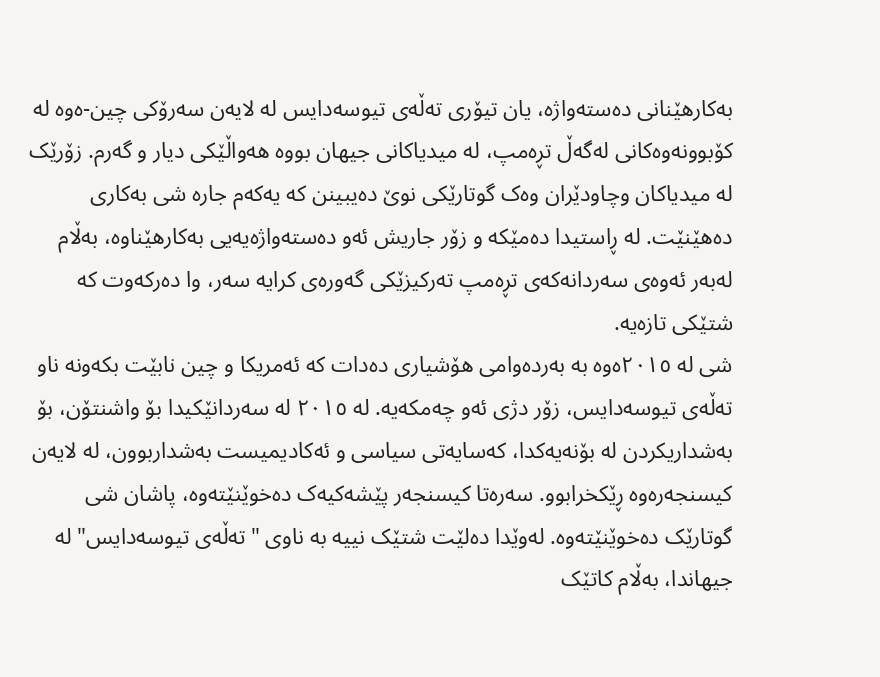بەکارهێنانی دەستەواژە، یان تيۆری تەڵەی تیوسەدایس لە لایەن سەرۆکی چين-ەوە لە کۆبوونەوەکانی لەگەڵ تڕەمپ، لە ميدياکانی جيهان بووە هەواڵێکی ديار و گەرم. زۆرێک لە ميدياکان وچاودێران وەک گوتارێکی نوێ دەيبينن کە یەکەم جارە شی بەکاری دەهێنێت. لە ڕاستيدا دەمێکە و زۆر جاريش ئەو دەستەواژەیەیی بەکارهێناوە، بەڵام لەبەر ئەوەی سەردانەکەی تڕەمپ تەرکيزێکی گەورەی کرایە سەر، وا دەرکەوت کە شتێکی تازەیە.
شی لە ٢٠١٥ەوە بە بەردەوامی هۆشياری دەدات کە ئەمريکا و چين نابێت بکەونە ناو تەڵەی تیوسەدایس، زۆر دژی ئەو چەمکەیە. لە ٢٠١٥ لە سەردانێکيدا بۆ واشنتۆن، بۆ بەشداريکردن لە بۆنەیەکدا، کەسایەتی سياسی و ئەکاديميست بەشداربوون، لە لایەن کيسنجەرەوە ڕێکخرابوو. سەرەتا کيسنجەر پێشەکيەک دەخوێنێتەوە، پاشان شی گوتارێک دەخوێنێتەوە. لەوێدا دەلێت شتێک نييە بە ناوی "تەڵەی تیوسەدایس" لە جيهاندا، بەڵام کاتێک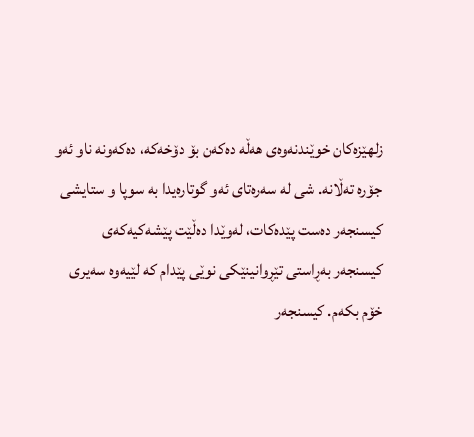زلهێزەکان خوێندنەوەی هەڵە دەکەن بۆ دۆخەکە، دەکەونە ناو ئەو جۆرە تەڵانە. شی لە سەرەتای ئەو گوتارەیدا بە سوپا و ستايشی کيسنجەر دەست پێدەکات، لەوێدا دەڵێت پێشەکيەکەی کيسنجەر بەڕاستی تێڕوانينێکی نوێی پێدام کە لێيەوە سەيری خۆم بکەم. کيسنجەر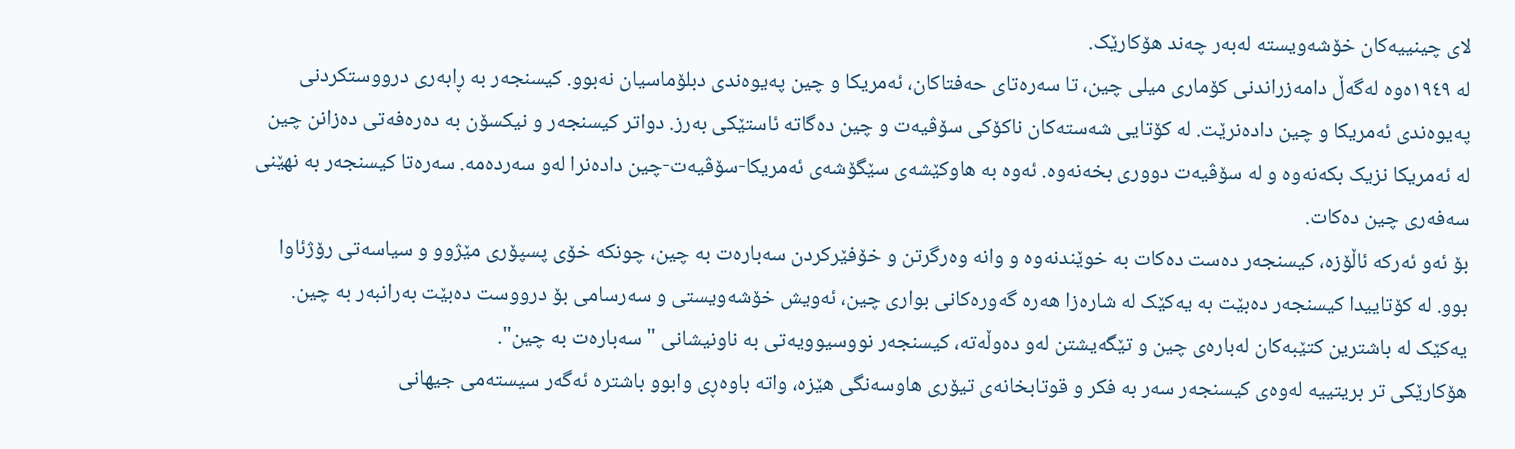لای چينييەکان خۆشەويستە لەبەر چەند هۆکارێک.
لە ١٩٤٩ەوە لەگەڵ دامەزراندنی کۆماری ميلی چين، تا سەرەتای حەفتاکان، ئەمريکا و چين پەيوەندی دبلۆماسيان نەبوو. کيسنجەر بە ڕابەری درووستکردنی پەيوەندی ئەمريکا و چين دادەنرێت. لە کۆتایی شەستەکان ناکۆکی سۆڤيەت و چين دەگاتە ئاستێکی بەرز. دواتر کيسنجەر و نيکسۆن بە دەرەفەتی دەزانن چين لە ئەمريکا نزيک بکەنەوە و لە سۆڤيەت دووری بخەنەوە. ئەوە بە هاوکێشەی سێگۆشەی ئەمريکا-سۆڤيەت-چين دادەنرا لەو سەردەمە. سەرەتا کيسنجەر بە نهێنی سەفەری چين دەکات.
بۆ ئەو ئەرکە ئاڵۆزە، کيسنجەر دەست دەکات بە خوێندنەوە و وانە وەرگرتن و خۆفێرکردن سەبارەت بە چين، چونکە خۆی پسپۆری مێژوو و سياسەتی رۆژئاوا بوو. لە کۆتاییدا کيسنجەر دەبێت بە یەکێک لە شارەزا هەرە گەورەکانی بواری چين، ئەويش خۆشەويستی و سەرسامی بۆ درووست دەبێت بەرانبەر بە چين. یەکێک لە باشترين کتێبەکان لەبارەی چين و تێگەيشتن لەو دەوڵەتە، کيسنجەر نووسيوویەتی بە ناونيشانی "سەبارەت بە چين".
هۆکارێکی تر بريتييە لەوەی کيسنجەر سەر بە فکر و قوتابخانەی تيۆری هاوسەنگی هێزە، واتە باوەڕی وابوو باشترە ئەگەر سيستەمی جيهانی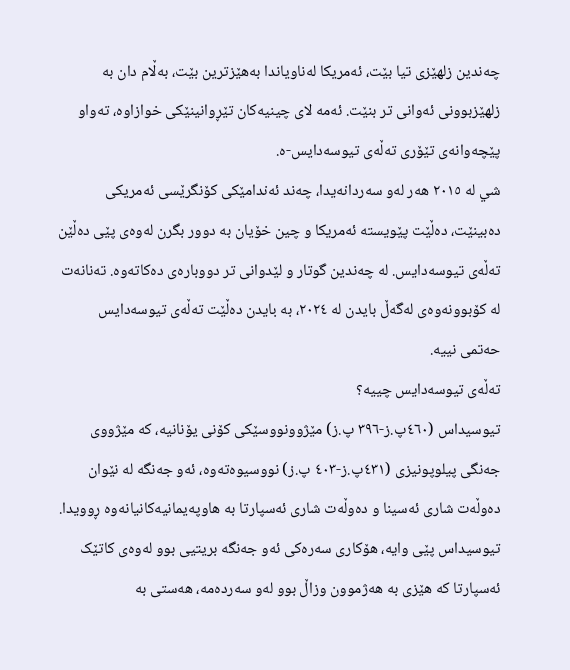چەندين زلهێزی تیا بێت، ئەمريکا لەناویاندا بەهێزترين بێت، بەڵام دان بە زلهێزبوونی ئەوانی تر بنێت. ئەمە لای چينيەکان تێڕوانينێکی خوازاوە، تەواو پێچەوانەی تێۆری تەڵەی تیوسەدایس-ە.
شي لە ٢٠١٥ هەر لەو سەردانەيدا، چەند ئەندامێکی کۆنگرێسی ئەمريکی دەبينێت، دەڵێت پێويستە ئەمريکا و چين خۆیان بە دوور بگرن لەوەی پێی دەڵێن تەڵەی تیوسەدایس. لە چەندين گوتار و لێدوانی تر دووبارەی دەکاتەوە. تەنانەت لە کۆبوونەوەی لەگەڵ بايدن لە ٢٠٢٤، بە بايدن دەڵێت تەڵەی تیوسەدایس حەتمی نييە.
تەڵەی تیوسەدایس چييە؟
تيوسيداس (٤٦٠پ.ز-٣٩٦ پ.ز) مێژوونووسێکی کۆنی يۆنانيە، کە مێژووی جەنگی پيلوپونيزی (٤٣١پ.ز-٤٠٣ پ.ز) نووسيوەتەوە، ئەو جەنگە لە نێوان دەوڵەت شاری ئەسينا و دەوڵەت شاری ئەسپارتا بە هاوپەيمانيەکانيانەوە ڕوويدا. تيوسيداس پێی وایە، هۆکاری سەرەکی ئەو جەنگە بريتیی بوو لەوەی کاتێک ئەسپارتا کە هێزی بە هەژموون وزاڵ بوو لەو سەردەمە، هەستی بە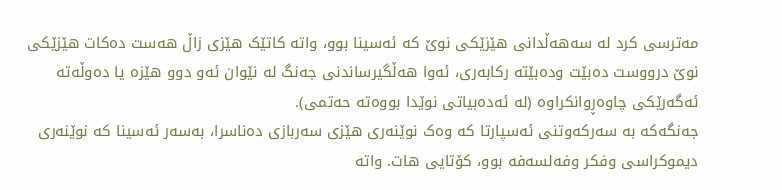مەترسی کرد لە سەهەڵدانی هێزێکی نوێ کە ئەسينا بوو، واتە کاتێک هێزی زاڵ هەست دەکات هێزێکی نوێ درووست دەبێت ودەبێتە رکابەری، ئەوا هەڵگيرساندنی جەنگ لە نێوان ئەو دوو هێزە یا دەوڵەتە ئەگەرێکی چاوەڕوانکراوە (لە ئەدەبياتی نوێدا بووەتە حەتمی).
جەنگەکە بە سەرکەوتنی ئەسپارتا کە وەک نوێنەری هێزی سەربازی دەناسرا، بەسەر ئەسينا کە نوێنەری ديموکراسی وفکر وفەلسەفە بوو، کۆتایی هات. واتە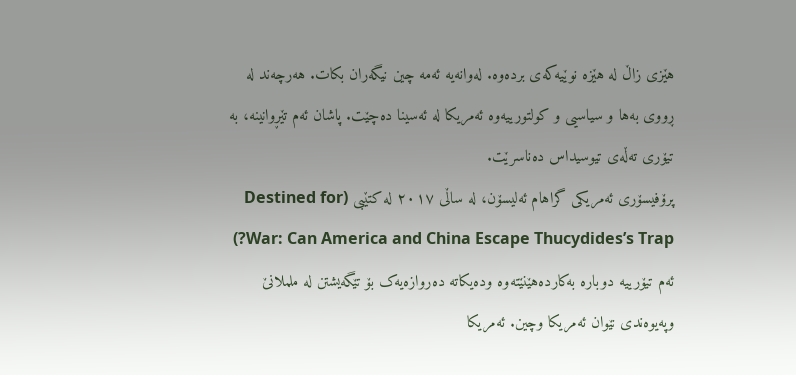هێزی زاڵ لە هێزە نوێيەکەی بردەوە. لەوانەیە ئەمە چين نيگەران بکات. هەرچەند لە ڕووی بەها و سياسیی و کولتورييەوە ئەمريکا لە ئەسينا دەچێت. پاشان ئەم تێڕوانينە، بە تيۆری تەڵەی تيوسيداس دەناسرێت.
پرۆفيسۆری ئەمريکی گراهام ئەليسۆن، لە ساڵی ٢٠١٧ لە کتێبی (Destined for War: Can America and China Escape Thucydides’s Trap?) ئەم تيۆرييە دوبارە بەکاردەهێنێتەوە ودەيکاتە دەروازەیەک بۆ تێگەيشتن لە ململانێ وپەيوەندی نێوان ئەمريکا وچين. ئەمريکا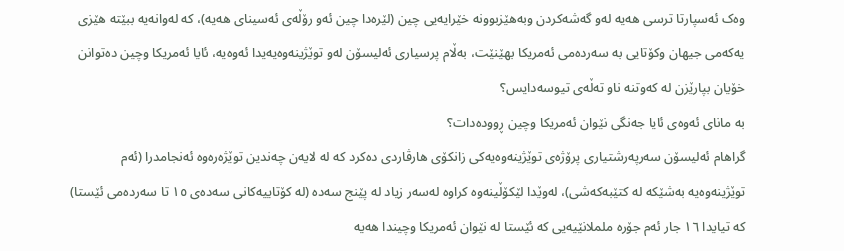وەک ئەسپارتا ترسی هەیە لەو گەشەکردن وبەهێزبوونە خێرایەیی چين (لێرەدا چين ئەو رۆڵەی ئەسينای هەیە)، کە لەوانەیە ببێتە هێزی یەکەمی جيهان وکۆتایی بە سەردەمی ئەمريکا بهێنێت، بەڵام پرسياری ئەليسۆن لەو توێژينەوەیەيدا ئەوەیە، ئایا ئەمريکا وچين دەتوانن خۆیان بپارێزن لە کەوتنە ناو تەڵەی تیوسەدایس؟
بە مانای ئەوەی ئايا جەنگی نێوان ئەمريکا وچين ڕوودەدات؟
گراهام ئەليسۆن سەرپەرشتياری پرۆژەی توێژينەوەیەکی زانکۆی هارڤاردی دەکرد کە لە لایەن چەندين توێژەرەوە ئەنجامدرا (ئەم توێژينەوەیە بەشێکە لە کتێبەکەشی)، لەوێدا لێکۆڵينەوە کراوە لەسەر زیاد لە پێنج سەدە (لە کۆتاييەکانی سەدەی ١٥ تا سەردەمی ئێستا) کە تيايدا ١٦ جار ئەم جۆرە ململانێيەیی کە ئێستا لە نێوان ئەمريکا وچيندا هەیە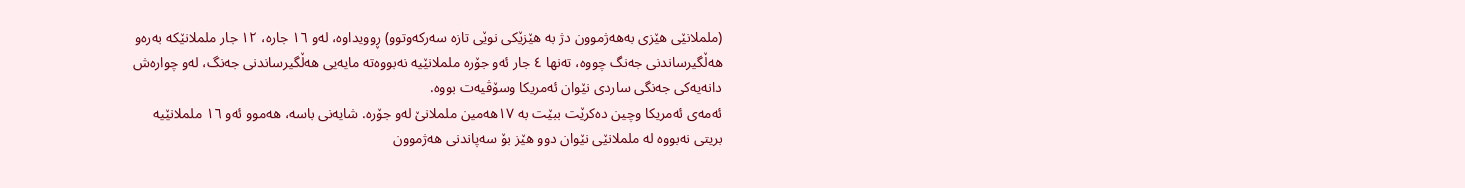(ململانێی هێزی بەهەژموون دژ بە هێزێکی نوێی تازە سەرکەوتوو) ڕوويداوە، لەو ١٦ جارە، ١٢ جار ململانێکە بەرەو هەڵگيرساندنی جەنگ چووە، تەنها ٤ جار ئەو جۆرە ململانێيە نەبووەتە مایەیی هەڵگيرساندنی جەنگ، لەو چوارەش دانەیەکی جەنگی ساردی نێوان ئەمريکا وسۆڤيەت بووە.
ئەمەی ئەمريکا وچين دەکرێت ببێت بە ١٧هەمين ململانێ لەو جۆرە. شایەنی باسە، هەموو ئەو ١٦ ململانێيە بريتی نەبووە لە ململانێی نێوان دوو هێز بۆ سەپاندنی هەژموون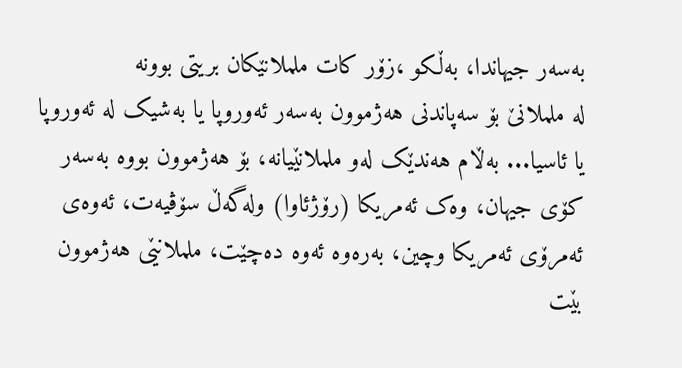بەسەر جيهاندا، بەڵکو ،زۆر کات ململانێکان بريتی بوونە
لە ململانێ بۆ سەپاندنی هەژموون بەسەر ئەوروپا یا بەشیک لە ئەوروپا یا ئاسيا... بەڵام هەندێک لەو ململانێيانە، بۆ هەژموون بووە بەسەر کۆی جيهان، وەک ئەمريکا (رۆژئاوا) ولەگەڵ سۆڤيەت، ئەوەی ئەمرۆی ئەمريکا وچين، بەرەوە ئەوە دەچێت، ململانێی هەژموون بێت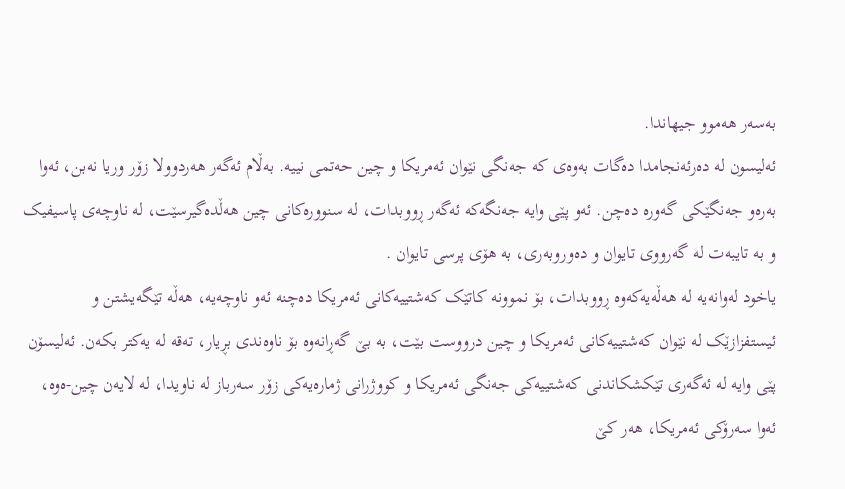بەسەر هەموو جيهاندا.
ئەليسون لە دەرئەنجامدا دەگات بەوەی کە جەنگی نێوان ئەمريکا و چين حەتمی نييە. بەڵام ئەگەر هەردوولا زۆر وريا نەبن، ئەوا بەرەو جەنگێکی گەورە دەچن. ئەو پێی وایە جەنگەکە ئەگەر ڕووبدات، لە سنوورەکانی چين هەڵدەگيرسێت، لە ناوچەی پاسيفيک و بە تايبەت لە گەرووی تايوان و دەوروبەری، بە هۆی پرسی تايوان .
یاخود لەوانەیە لە هەڵەیەکەوە ڕووبدات، بۆ نموونە کاتێک کەشتييەکانی ئەمريکا دەچنە ئەو ناوچەیە، هەڵە تێگەيشتن و ئيستفزازێک لە نێوان کەشتييەکانی ئەمريکا و چين درووست بێت، بە بێ گەڕانەوە بۆ ناوەندی بڕيار، تەقە لە یەکتر بکەن. ئەليسۆن پێی وایە لە ئەگەری تێکشکاندنی کەشتييەکی جەنگی ئەمريکا و کووژرانی ژمارەیەکی زۆر سەرباز لە ناويدا، لە لایەن چين-ەوە، ئەوا سەرۆکی ئەمريکا، هەر کێ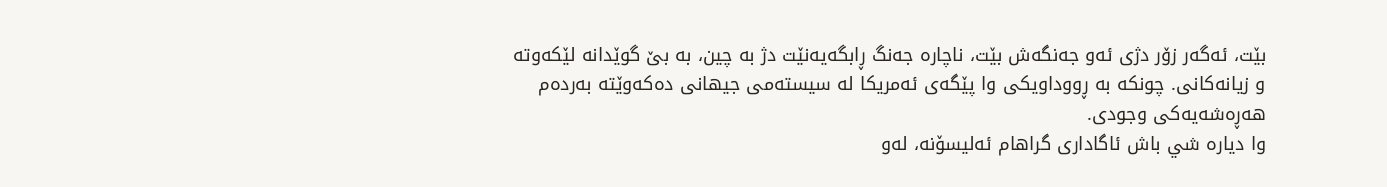بێت، ئەگەر زۆر دژی ئەو جەنگەش بێت، ناچارە جەنگ ڕابگەيەنێت دژ بە چين، بە بێ گوێدانە لێکەوتە و زیانەکانی. چونکە بە ڕووداویکی وا پێگەی ئەمريکا لە سيستەمی جيهانی دەکەوێتە بەردەم هەڕەشەیەکی وجودی.
وا ديارە شي باش ئاگاداری گراهام ئەليسۆنە، لەو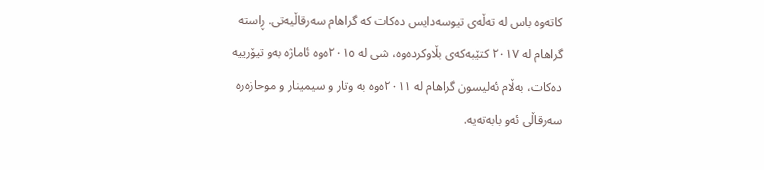کاتەوە باس لە تەڵەی تیوسەدایس دەکات کە گراهام سەرقاڵیەتی. ڕاستە گراهام لە ٢٠١٧ کتێبەکەی بڵاوکردەوە، شی لە ٢٠١٥ەوە ئاماژە بەو تيۆرييە دەکات، بەڵام ئەليسون گراهام لە ٢٠١١ەوە بە وتار و سيمينار و موحازەرە سەرقاڵی ئەو بابەتەیە.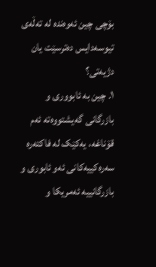بۆچی چين ئەوەندە لە تەڵەی تیوسەدایس دەترسێت یان دژیەتی؟
١. چين بە ئابووری و بازرگانی گەيشتووەتە ئەم قۆناغە، یەکێک لە فاکتەرە سەرەکييەکانی ئەو ئابوری و بازرگانييە ئەمريکا و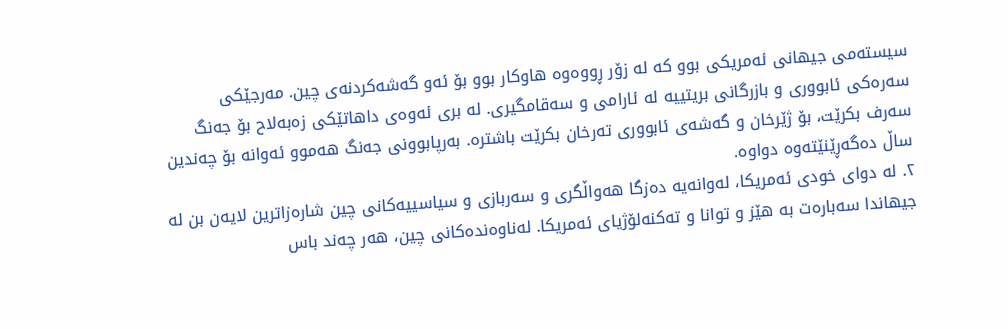سيستەمی جيهانی ئەمريکی بوو کە لە زۆر ڕووەوە هاوکار بوو بۆ ئەو گەشەکردنەی چين. مەرجێکی سەرەکی ئابووری و بازرگانی بريتييە لە ئارامی و سەقامگيری. لە بری ئەوەی داهاتێکی زەبەلاح بۆ جەنگ سەرف بکرێت، بۆ ژێرخان و گەشەی ئابووری تەرخان بکرێت باشترە. بەرپابوونی جەنگ هەموو ئەوانە بۆ چەندين ساڵ دەگەڕێنێتەوە دواوە.
٢. لە دوای خودی ئەمريکا، لەوانەیە دەزگا هەواڵگری و سەربازی و سياسييەکانی چين شارەزاترين لایەن بن لە جيهاندا سەبارەت بە هێز و توانا و تەکنەلۆژیای ئەمريکا. لەناوەندەکانی چين، هەر چەند باس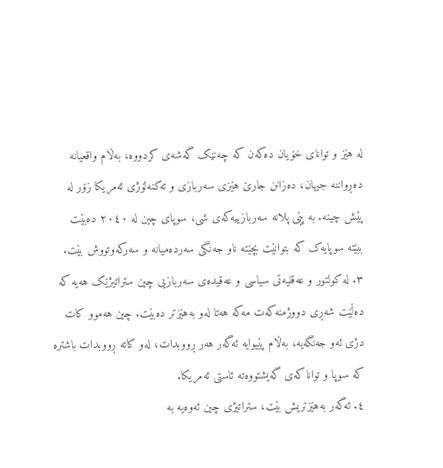لە هێز و توانای خۆیان دەکەن کە چەنێک گەشەی کردووە، بەڵام واقعيانە دەڕواننە جيهان، دەزانن جارێ هێزی سەربازی و تەکنەلۆژی ئەمريکا زۆر لە پێش چينە. بە پێی پلانە سەربازييەکەی شی، سوپای چين لە ٢٠٤٠ دەبێت ببێتە سوپایەک کە بتوانێت بچێتە ناو جەنگی سەردەميانە و سەرکەوتووش بێت.
٣. لە کولتور و عەقليەتی سياسی و عەقيدەی سەربازیی چين ستراتيژێک هەیە کە دەڵێت شەڕی دووژمنەکەت مەکە هەتا لەو بەهێزتر دەبێت. چين هەموو کات دژی ئەو جەنگەیە، بەڵام پێیوایە ئەگەر هەر ڕووبدات، لەو کاتە ڕووبدات باشترە کە سوپا و تواناکەی گەيشتووەتە ئاستی ئەمريکا.
٤. ئەگەر بەهێزتريش بێت، ستراتيژی چين ئەوەیە بە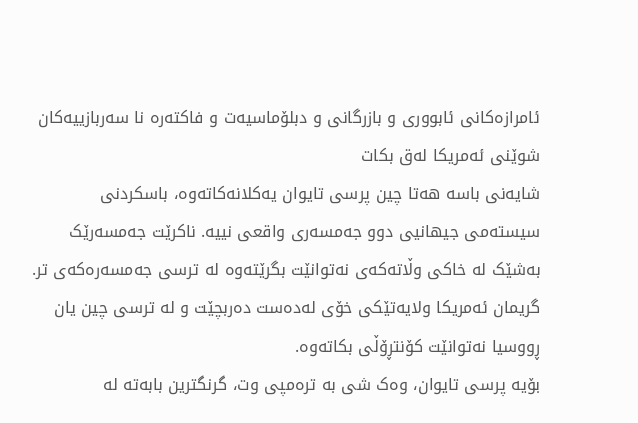ئامرازەکانی ئابووری و بازرگانی و دبلۆماسيەت و فاکتەرە نا سەربازييەکان شوێنی ئەمريکا لەق بکات
شایەنی باسە هەتا چين پرسی تايوان یەکلانەکاتەوە، باسکردنی سيستەمی جيهانیی دوو جەمسەری واقعی نييە. ناکرێت جەمسەرێک بەشێک لە خاکی وڵاتەکەی نەتوانێت بگرێتەوە لە ترسی جەمسەرەکەی تر. گريمان ئەمريکا ولایەتێکی خۆی لەدەست دەربچێت و لە ترسی چين یان ڕووسيا نەتوانێت کۆنتڕۆڵی بکاتەوە.
بۆیە پرسی تايوان، وەک شی بە ترەمپی وت، گرنگترين بابەتە لە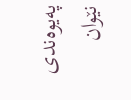پەيوەندی نێوان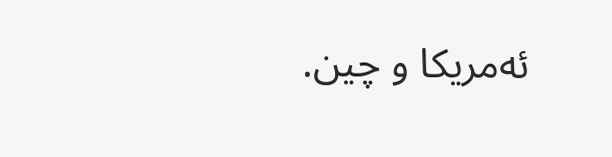ئەمريکا و چين.